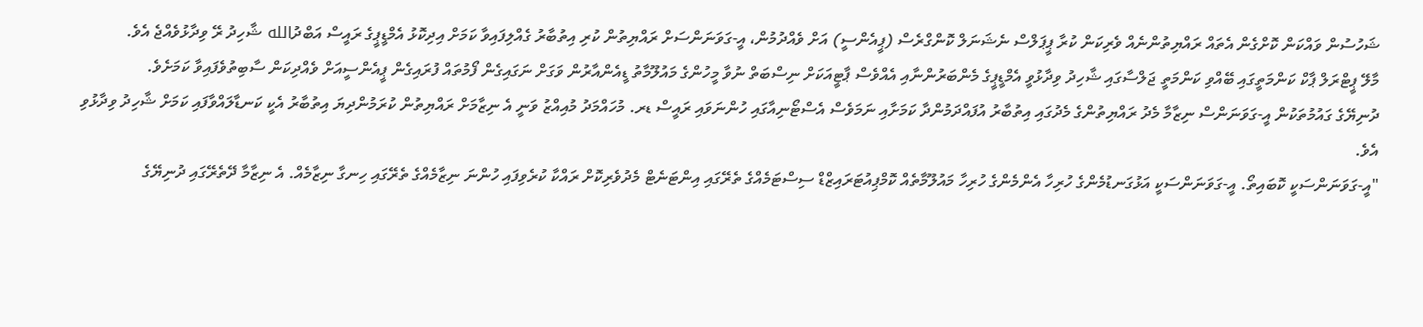ޝަހުސުން ވައްކަން ކޮށްގެން އެތައް ރައްޔިތުންނެއް ވެރިކަން ކުރާ ޕީޕަލްސް ނެޝަނަލް ކޮންގްރެސް (ޕީއެންސީ) އަށް ވެއްދުމުން، އީ-ގަވަނަންސަށް ރައްޔިތުން ކުރި އިތުބާރު ގެއްލިފައިވާ ކަމަށް އިދިކޮޅު އެމްޑީޕީގެ ރައީސް އަބްދުالله ޝާހިދު ރޭ ވިދާޅުވެއްޖެ އެވެ.
މާލޭ ޕީޓްރަލް ޕާކް ކަންމަތީގައި ބޭއްވި ކަންމަތީ ޖަލްސާގައި ޝާހިދު ވިދާޅުވީ އެމްޑީޕީގެ މެންބަރުންނާއި އެއްވެސް ޕާޓީއަކަށް ނިސްބަތް ނުވާ މީހުންގެ މައުލޫމާތު ޑީއެންއާރުން ވަގަށް ނަގައިގެން ފޯމުތައް ފުރައިގެން ޕީއެންސީއަށް ވެއްދިކަން ސާބިތުވެފައިވާ ކަމަށެވެ.
ދުނިޔޭގެ ގައުމުތަކުން އީ-ގަވަނަންސް ނިޒާމާ މެދު ރައްޔިތުންގެ މެދުގައި އިތުބާރު އުފައްދަމުންދާ ކަމަށާއި ނަމަވެސް އެސްޓޯނިއާގައި ހުންނަވައި ރައީސް ޑރ. މުހައްމަދު މުއިއްޒު ވަނީ އެ ނިޒާމަށް ރައްޔިތުން ކުރަމުންދިޔަ އިތުބާރު އެކީ ކަނޑާލައްވާފައި ކަމަށް ޝާހިދު ވިދާޅުވި އެވެ.
"އީ-ގަވަނަންސަކީ ކޮބައިތޯ. އީ-ގަވަނަންސަކީ އަޅުގަނޑުމެންގެ ހުރިހާ އެންމެންގެ ހުރިހާ މައުލޫމާތެއް ކޮމްޕިއުޓަރައިޒްޑް ސިސްޓަމެއްގެ ތެރޭގައި އިންޓަނެޓް މެދުވެރިކޮށް ރައްކާ ކުރެވިފައި ހުންނަ ނިޒާމެއްގެ ތެރޭގައި ހިނގާ ނިޒާމެއް. އެ ނިޒާމާ ދޭތެރޭގައި ދުނިޔޭގެ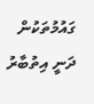ގައުމުތަކުން ދަނީ އިތުބާރު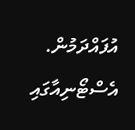އުފައްދަމުން. އެސްޓޯނިއާގައި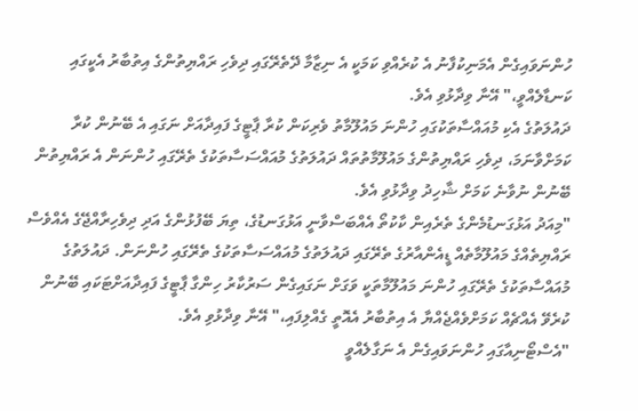ހުންނަވައިގެން އެމަނިކުފާނު އެ ކުރެއްވި ކަމަކީ އެ ނިޒާމާ ދޭތެރޭގައި ދިވެހި ރައްޔިތުންގެ އިތުބާރު އެކީގައި ކަނޑާލެއްވީ،" އޭނާ ވިދާޅުވި އެވެ.
ދައުލަތުގެ އެކި މުއައްސާތަކުގައި ހުންނަ މައުލޫމާތު ވެރިކަން ކުރާ ޕާޓީގެ ފައިދާއަށް ނަގައި އެ ބޭނުން ކުރާ ކަމަށްވާނަމަ، ދިވެހި ރައްޔިތުންގެ މައުލޫމާތުތައް ދައުލަތުގެ މުއައްސަސާތަކުގެ ތެރޭގައި ހުންނަން އެ ރައްޔިތުން ބޭނުން ނުވާނެ ކަމަށް ޝާހިދު ވިދާޅުވި އެވެ.
"މިއަދު އަޅުގަނޑުމެންގެ ތެރެއިން ކާކުތޯ އެއްބަސްވާނީ އަޅުގަނޑުގެ، ތިޔަ ބޭފުޅުންގެ އަދި ދިވެހިރާއްޖޭގެ އެއްވެސް ރައްޔިތެއްގެ މައުލޫމާތެއް ޑީއެންއާރުގެ ތެރޭގައި ދައުލަތުގެ މުއައްސަސާތަކުގެ ތެރޭގައި ހުންނަން. ދައުލަތުގެ މުއައްސާތަކުގެ ތެރޭގައި ހުންނަ މައުލޫމާތަކީ ވަގަށް ނަގައިގެން ސަރުކާރު ހިންގާ ޕާޓީގެ ފައިދާއަށްޓަކައި ބޭނުން ކުރެވޭ އެއްޗެއް ކަމަށްވެއްޖެއްޔާ އެ އިތުބާރު އެއޮތީ ގެއްލިފައި،" އޭނާ ވިދާޅުވި އެވެ.
"އެސްޓޯނިއާގައި ހުންނަވައިގެން އެ ނަގާލެއްވީ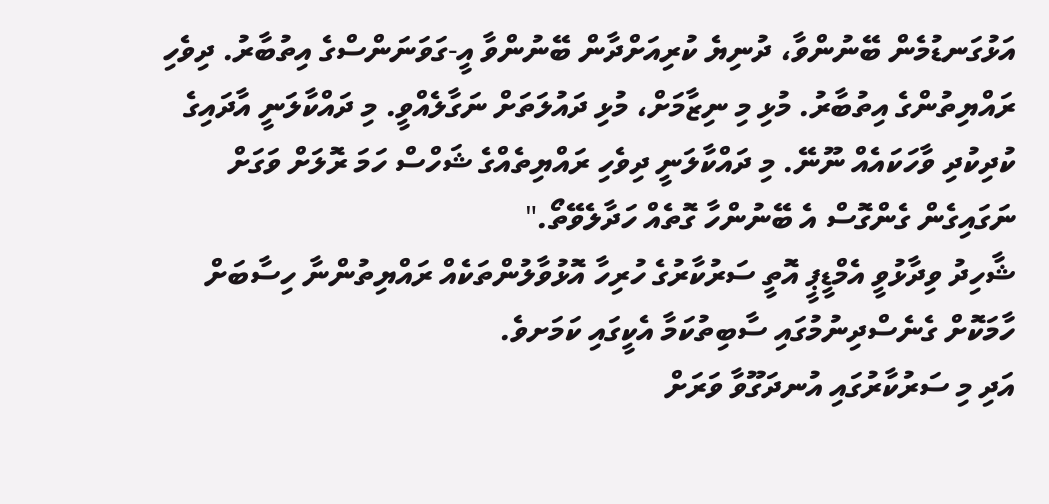އަޅުގަނޑުމެން ބޭނުންވާ، ދުނިޔެ ކުރިއަށްދާން ބޭނުންވާ އީ-ގަވަނަންސްގެ އިތުބާރު. ދިވެހި ރައްޔިތުންގެ އިތުބާރު. މުޅި މި ނިޒާމަށް، މުޅި ދައުލަތަށް ނަގާލެއްވީ. މި ދައްކާލަނީ އާދައިގެ ކުދިކުދި ވާހަކައެއް ނޫނޭ. މި ދައްކާލަނީ ދިވެހި ރައްޔިތެއްގެ ޝަހްސް ހަމަ ރޮލަށް ވަގަށް ނަގައިގެން ގެންގޮސް އެ ބޭނުންހާ ގޮތެއް ހަދާލެވޭތޯ."
ޝާހިދު ވިދާޅުވީ އެމްޑީޕީ އޮތީ ސަރުކާރުގެ ހުރިހާ އޮޅުވާލުންތަކެއް ރައްޔިތުންނާ ހިސާބަށް ހާމަކޮށް ގެނެސްދިނުމުގައި ސާބިތުކަމާ އެކީގައި ކަމަށވެ.
އަދި މި ސަރުކާރުގައި އުނދަގޫވާ ވަރަށް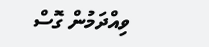ވިއްދަމުން ގޮސް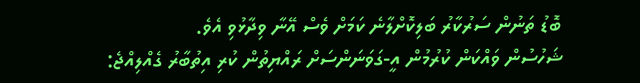ބޮޑު ތަނުން ސަރުކާރު ބަލިކޮށްލާނެ ކަމަށް ވެސް އޭނާ ވިދާޅުވި އެވެ.
ޝަހުސުން ވައްކަން ކުރުމުން އީ-ގަވަނަންސަށް ރައްޔިތުން ކުރި އިތުބާރު ގެއްލިއްޖެ: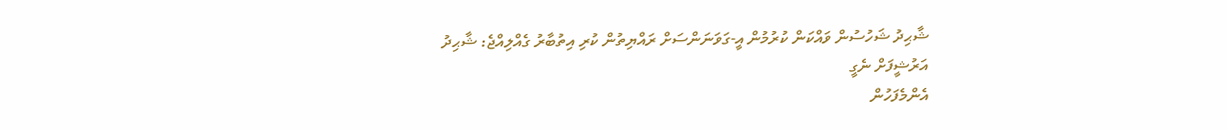ޝާޙިދު ޝަހުސުން ވައްކަން ކުރުމުން އީ-ގަވަނަންސަށް ރައްޔިތުން ކުރި އިތުބާރު ގެއްލިއްޖެ: ޝާޙިދު
އަރުޝީފަށް ނެގީ
އެންމެފަހުން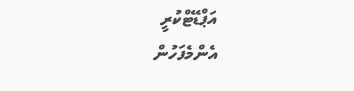އަޕްޑޭޓްކުރީ
އެންމެފަހުން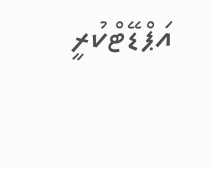އަޕްޑޭޓްކުރީ